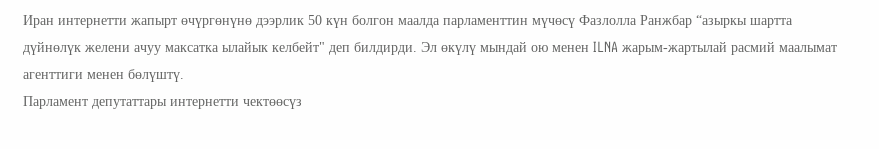Иран интернетти жапырт өчүргөнүнө дээрлик 50 күн болгон маалда парламенттин мүчөсү Фазлолла Ранжбар “азыркы шартта дүйнөлүк желени ачуу максатка ылайык келбейт" деп билдирди. Эл өкүлү мындай ою менен ILNA жарым-жартылай расмий маалымат агенттиги менен бөлүштү.
Парламент депутаттары интернетти чектөөсүз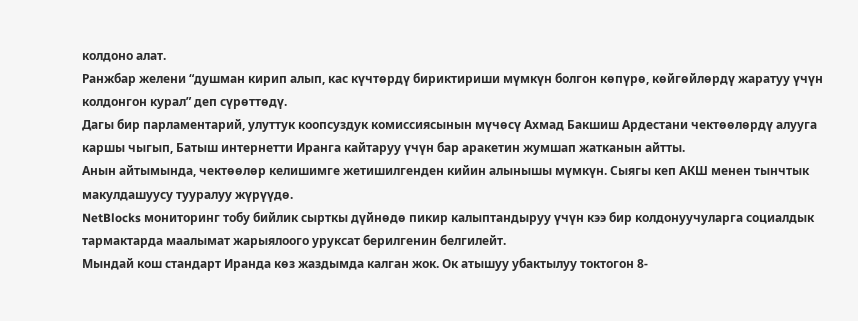колдоно алат.
Ранжбар желени “душман кирип алып, кас күчтөрдү бириктириши мүмкүн болгон көпүрө, көйгөйлөрдү жаратуу үчүн колдонгон курал” деп сүрөттөдү.
Дагы бир парламентарий, улуттук коопсуздук комиссиясынын мүчөсү Ахмад Бакшиш Ардестани чектөөлөрдү алууга каршы чыгып, Батыш интернетти Иранга кайтаруу үчүн бар аракетин жумшап жатканын айтты.
Анын айтымында, чектөөлөр келишимге жетишилгенден кийин алынышы мүмкүн. Сыягы кеп АКШ менен тынчтык макулдашуусу тууралуу жүрүүдө.
NetBlocks мониторинг тобу бийлик сырткы дүйнөдө пикир калыптандыруу үчүн кээ бир колдонуучуларга социалдык тармактарда маалымат жарыялоого уруксат берилгенин белгилейт.
Мындай кош стандарт Иранда көз жаздымда калган жок. Ок атышуу убактылуу токтогон 8-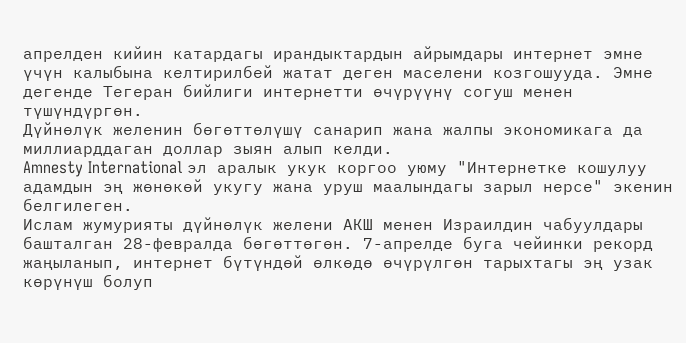апрелден кийин катардагы ирандыктардын айрымдары интернет эмне үчүн калыбына келтирилбей жатат деген маселени козгошууда. Эмне дегенде Тегеран бийлиги интернетти өчүрүүнү согуш менен түшүндүргөн.
Дүйнөлүк желенин бөгөттөлүшү санарип жана жалпы экономикага да миллиарддаган доллар зыян алып келди.
Amnesty International эл аралык укук коргоо уюму "Интернетке кошулуу адамдын эң жөнөкөй укугу жана уруш маалындагы зарыл нерсе" экенин белгилеген.
Ислам жумурияты дүйнөлүк желени АКШ менен Израилдин чабуулдары башталган 28-февралда бөгөттөгөн. 7-апрелде буга чейинки рекорд жаңыланып, интернет бүтүндөй өлкөдө өчүрүлгөн тарыхтагы эң узак көрүнүш болуп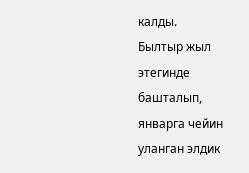калды.
Былтыр жыл этегинде башталып, январга чейин уланган элдик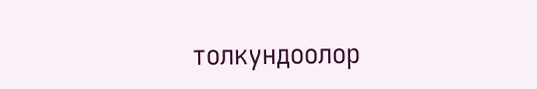толкундоолор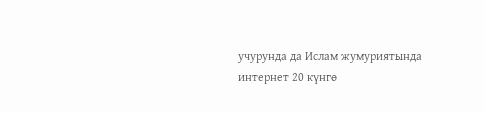учурунда да Ислам жумуриятында интернет 20 күнгө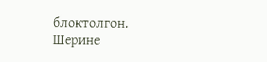блоктолгон.
Шерине